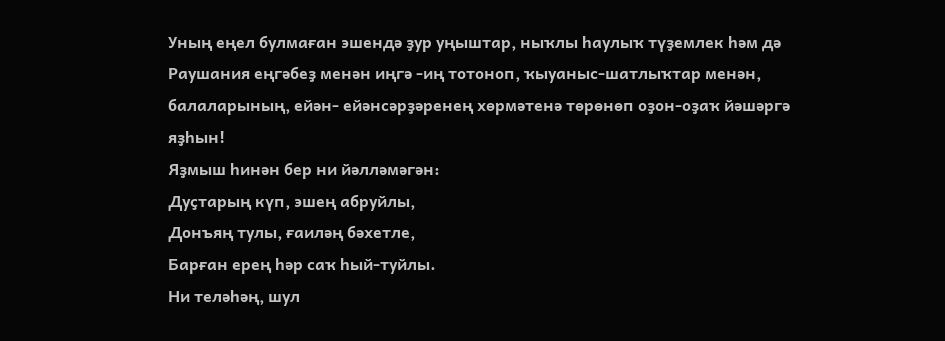Уның еңел булмаған эшендә ҙур уңыштар, ныҡлы һаулыҡ түҙемлек һәм дә Раушания еңгәбеҙ менән иңгә -иң тотоноп, ҡыуаныс-шатлыҡтар менән, балаларының, ейән- ейәнсәрҙәренең хөрмәтенә төрөнөп оҙон-оҙаҡ йәшәргә яҙһын!
Яҙмыш hинән бер ни йәлләмәгән:
Дуҫтарың күп, эшең абруйлы,
Донъяң тулы, ғаиләң бәхетле,
Барған ерең hәр саҡ hый-туйлы.
Ни теләhәң, шул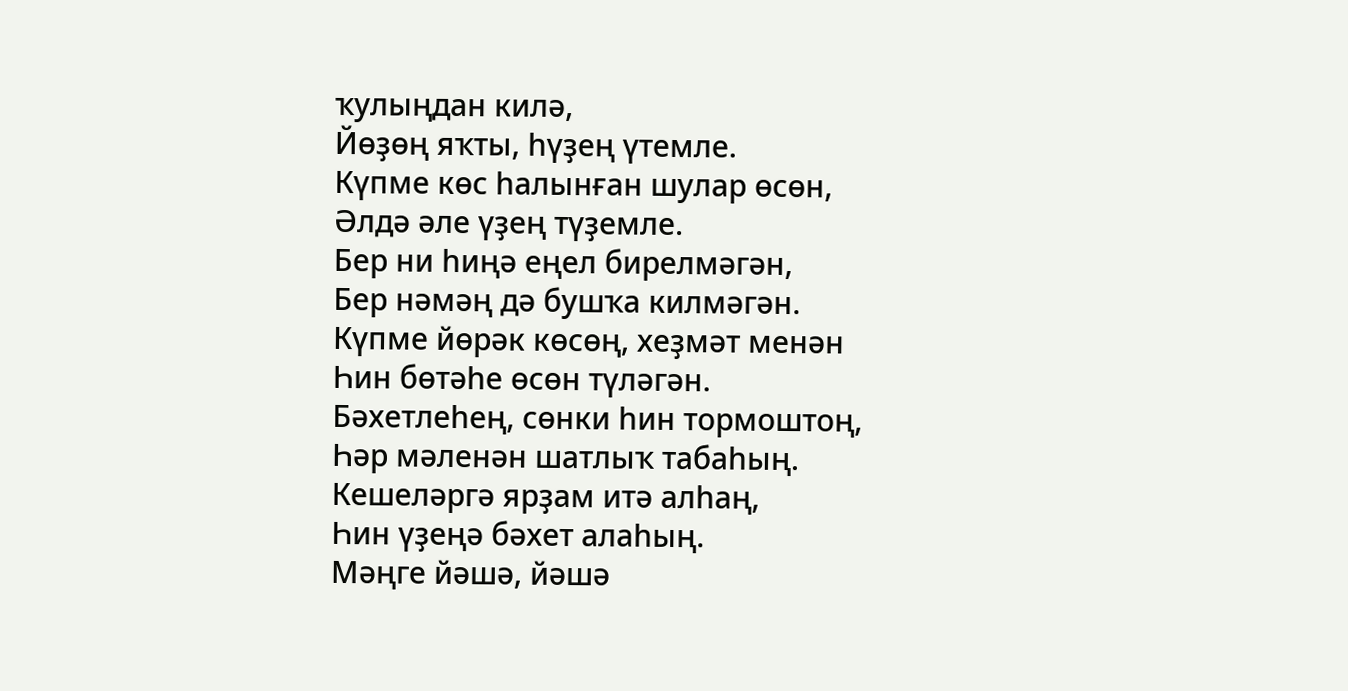ҡулыңдан килә,
Йөҙөң яҡты, hүҙең үтемле.
Күпме көс hалынған шулар өсөн,
Әлдә әле үҙең түҙемле.
Бер ни hиңә еңел бирелмәгән,
Бер нәмәң дә бушҡа килмәгән.
Күпме йөрәк көсөң, хеҙмәт менән
Һин бөтәhе өсөн түләгән.
Бәхетлеhең, сөнки hин тормоштоң,
Һәр мәленән шатлыҡ табаhың.
Кешеләргә ярҙам итә алhаң,
Һин үҙеңә бәхет алаhың.
Мәңге йәшә, йәшә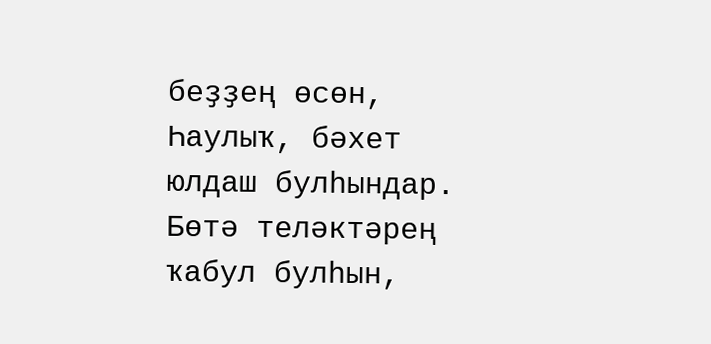беҙҙең өсөн,
Һаулыҡ, бәхет юлдаш булhындар.
Бөтә теләктәрең ҡабул булhын,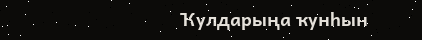Ҡулдарыңа ҡунhын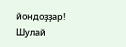йондоҙҙар!
Шулай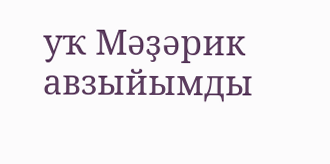уҡ Мәҙәрик авзыйымды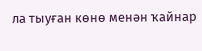ла тыуған көнө менән ҡайнар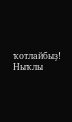ҡотлайбыҙ! Ныҡлы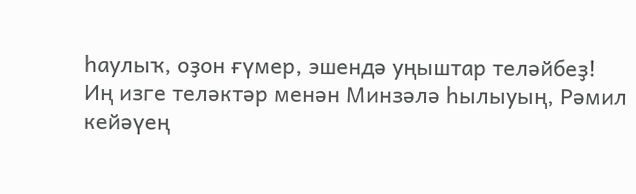һаулыҡ, оҙон ғүмер, эшендә уңыштар теләйбеҙ!
Иң изге теләктәр менән Минзәлә һылыуың, Рәмил кейәүең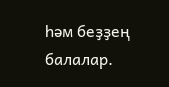һәм беҙҙең балалар.